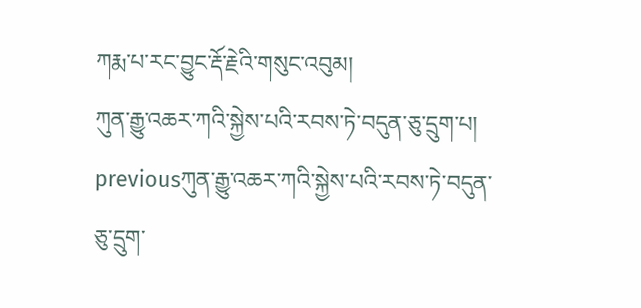ཀརྨ་པ་རང་བྱུང་རྡོ་རྗེའི་གསུང་འབུམ།
ཀུན་རྒྱུ་འཆར་ཀའི་སྐྱེས་པའི་རབས་ཏེ་བདུན་ཅུ་དྲུག་པ།
previousཀུན་རྒྱུ་འཆར་ཀའི་སྐྱེས་པའི་རབས་ཏེ་བདུན་ཅུ་དྲུག་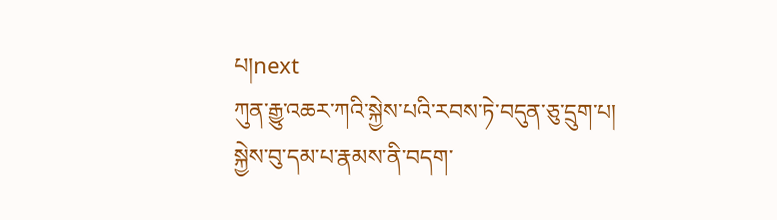པ།next
ཀུན་རྒྱུ་འཆར་ཀའི་སྐྱེས་པའི་རབས་ཏེ་བདུན་ཅུ་དྲུག་པ།
སྐྱེས་བུ་དམ་པ་རྣམས་ནི་བདག་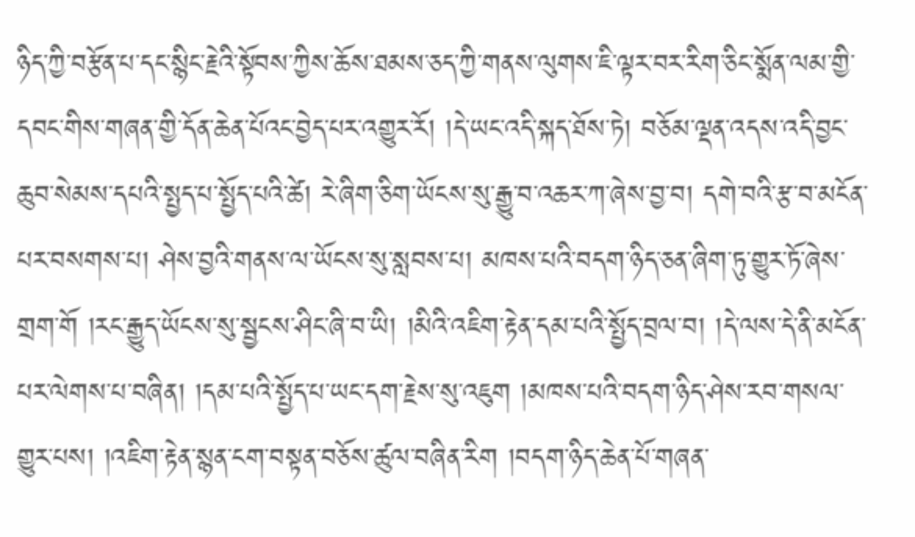ཉིད་ཀྱི་བརྩོན་པ་དང་སྙིང་རྗེའི་སྟོབས་ཀྱིས་ཆོས་ཐམས་ཅད་ཀྱི་གནས་ལུགས་ཇི་ལྟར་བར་རིག་ཅིང་སྨོན་ལམ་གྱི་དབང་གིས་གཞན་གྱི་དོན་ཆེན་པོའང་བྱེད་པར་འགྱུར་རོ། །དེ་ཡང་འདི་སྐད་ཐོས་ཏེ། བཅོམ་ལྡན་འདས་འདི་བྱང་ཆུབ་སེམས་དཔའི་སྤྱད་པ་སྤྱོད་པའི་ཚེ། རེ་ཞིག་ཅིག་ཡོངས་སུ་རྒྱུ་བ་འཆར་ཀ་ཞེས་བྱ་བ། དགེ་བའི་རྩ་བ་མངོན་པར་བསགས་པ། ཤེས་བྱའི་གནས་ལ་ཡོངས་སུ་སླབས་པ། མཁས་པའི་བདག་ཉིད་ཅན་ཞིག་ཏུ་གྱུར་ཏོ་ཞེས་གྲག་གོ །རང་རྒྱུད་ཡོངས་སུ་སྦྱངས་ཤིང་ཞི་བ་ཡི། །མིའི་འཇིག་རྟེན་དམ་པའི་སྤྱོད་བྲལ་བ། །དེ་ལས་དེ་ནི་མངོན་པར་ལེགས་པ་བཞིན། །དམ་པའི་སྤྱོད་པ་ཡང་དག་རྗེས་སུ་འཇུག །མཁས་པའི་བདག་ཉིད་ཤེས་རབ་གསལ་གྱུར་པས། །འཇིག་རྟེན་སྙན་ངག་བསྟན་བཅོས་ཚུལ་བཞིན་རིག །བདག་ཉིད་ཆེན་པོ་གཞན་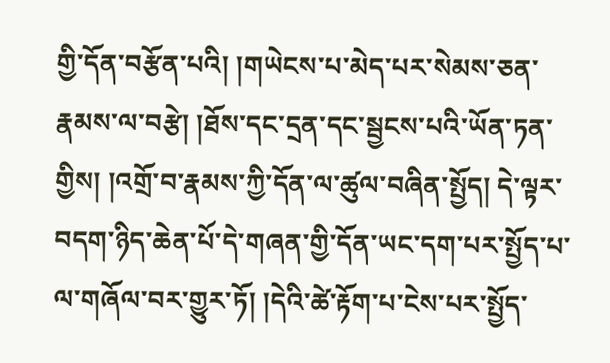གྱི་དོན་བརྩོན་པའི། །གཡེངས་པ་མེད་པར་སེམས་ཅན་རྣམས་ལ་བརྩེ། །ཐོས་དང་དྲན་དང་སྦྱངས་པའི་ཡོན་ཏན་གྱིས། །འགྲོ་བ་རྣམས་ཀྱི་དོན་ལ་ཚུལ་བཞིན་སྤྱོད། དེ་ལྟར་བདག་ཉིད་ཆེན་པོ་དེ་གཞན་གྱི་དོན་ཡང་དག་པར་སྤྱོད་པ་ལ་གཞོལ་བར་གྱུར་ཏོ། །དེའི་ཚེ་རྟོག་པ་ངེས་པར་སྤྱོད་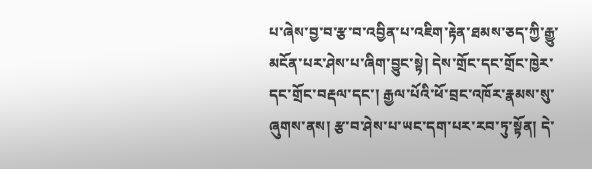པ་ཞེས་བྱ་བ་རྩ་བ་འབྱིན་པ་འཇིག་རྟེན་ཐམས་ཅད་ཀྱི་རྒྱུ་མངོན་པར་ཤེས་པ་ཞིག་བྱུང་སྟེ། དེས་གྲོང་དང་གྲོང་ཁྱེར་དང་གྲོང་བརྡལ་དང་། རྒྱལ་པོའི་ཕོ་བྲང་འཁོར་རྣམས་སུ་ཞུགས་ནས། རྩ་བ་ཤེས་པ་ཡང་དག་པར་རབ་ཏུ་སྟོན། དེ་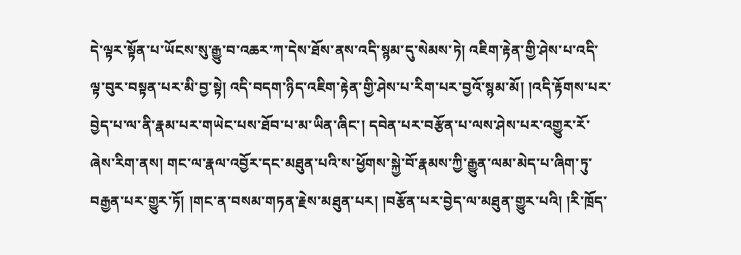དེ་ལྟར་སྟོན་པ་ཡོངས་སུ་རྒྱུ་བ་འཆར་ཀ་དེས་ཐོས་ནས་འདི་སྙམ་དུ་སེམས་ཏེ། འཇིག་རྟེན་གྱི་ཤེས་པ་འདི་ལྟ་བུར་བསྟན་པར་མི་བྱ་སྟེ། འདི་བདག་ཉིད་འཇིག་རྟེན་གྱི་ཤེས་པ་རིག་པར་བྱའོ་སྙམ་མོ། །འདི་རྟོགས་པར་བྱེད་པ་ལ་ནི་རྣམ་པར་གཡེང་པས་ཐོབ་པ་མ་ཡིན་ཞིང་། དབེན་པར་བརྩོན་པ་ལས་ཤེས་པར་འགྱུར་རོ་ཞེས་རིག་ནས། གང་ལ་རྣལ་འབྱོར་དང་མཐུན་པའི་ས་ཕྱོགས་སྐྱེ་བོ་རྣམས་ཀྱི་རྒྱུན་ལམ་མེད་པ་ཞིག་ཏུ་བརྒྱན་པར་གྱུར་ཏོ། །གང་ན་བསམ་གཏན་རྗེས་མཐུན་པར། །བརྩོན་པར་བྱེད་ལ་མཐུན་གྱུར་པའི། །རི་ཁྲོད་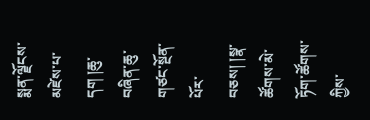སྨན་ལྗོངས་མཛེས་པ་དག །ཆུ་བཞིན་ཆུ་གཙང་སྔོན་པོར་བཅས། །སྣ་ཚོགས་མེ་ཏོག་ཚོགས་ཀྱིས་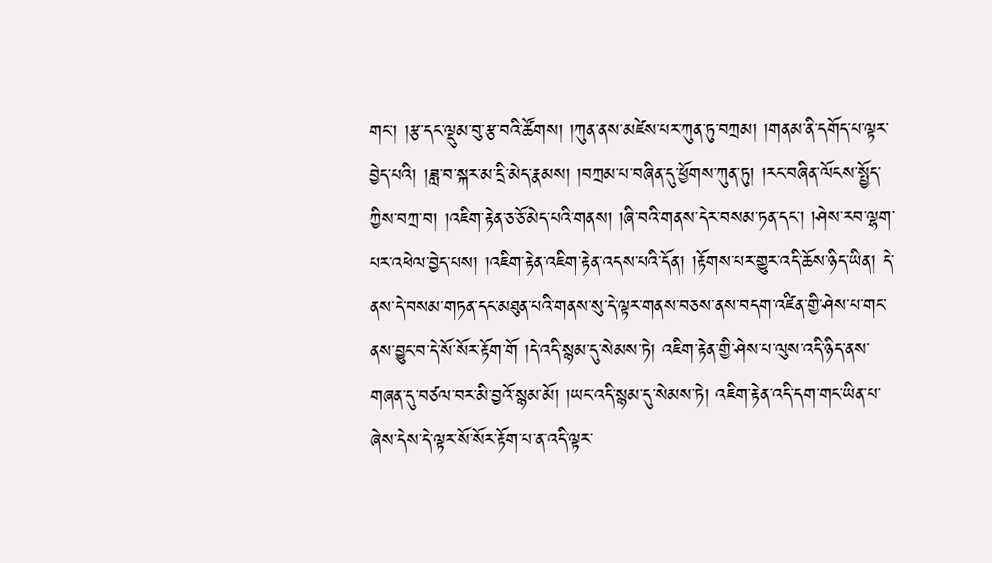གང་། །རྩ་དང་ལྡུམ་བུ་རྩ་བའི་ཚོགས། །ཀུན་ནས་མཛེས་པར་ཀུན་ཏུ་བཀྲམ། །གནམ་ནི་དགོད་པ་ལྟར་བྱེད་པའི། །ཟླ་བ་སྐར་མ་དྲི་མེད་རྣམས། །བཀྲམ་པ་བཞིན་དུ་ཕྱོགས་ཀུན་ཏུ། །རང་བཞིན་ལོངས་སྤྱོད་ཀྱིས་བཀྲ་བ། །འཇིག་རྟེན་ཅ་ཅོ་མེད་པའི་གནས། །ཞི་བའི་གནས་དེར་བསམ་ཏན་དང་། །ཤེས་རབ་ལྷག་པར་འཕེལ་བྱེད་པས། །འཇིག་རྟེན་འཇིག་རྟེན་འདས་པའི་དོན། །རྟོགས་པར་གྱུར་འདི་ཆོས་ཉིད་ཡིན། དེ་ནས་དེ་བསམ་གཏན་དང་མཐུན་པའི་གནས་སུ་དེ་ལྟར་གནས་བཅས་ནས་བདག་འཛིན་གྱི་ཤེས་པ་གང་ནས་བྱུང་བ་དེ་སོ་སོར་རྟོག་གོ །དེ་འདི་སྙམ་དུ་སེམས་ཏེ། འཇིག་རྟེན་གྱི་ཤེས་པ་ལུས་འདི་ཉིད་ནས་གཞན་དུ་བཙལ་བར་མི་བྱའོ་སྙམ་མོ། །ཡང་འདི་སྙམ་དུ་སེམས་ཏེ། འཇིག་རྟེན་འདི་དག་གང་ཡིན་པ་ཞེས་དེས་དེ་ལྟར་སོ་སོར་རྟོག་པ་ན་འདི་ལྟར་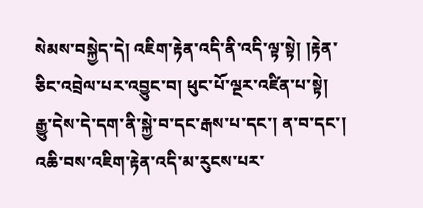སེམས་བསྐྱེད་དེ། འཇིག་རྟེན་འདི་ནི་འདི་ལྟ་སྟེ། །རྟེན་ཅིང་འབྲེལ་པར་འབྱུང་བ། ཕུང་པོ་ལྔར་འཛིན་པ་སྟེ། རྒྱུ་དེས་དེ་དག་ནི་སྐྱེ་བ་དང་རྒས་པ་དང་། ན་བ་དང་། འཆི་བས་འཇིག་རྟེན་འདི་མ་རུངས་པར་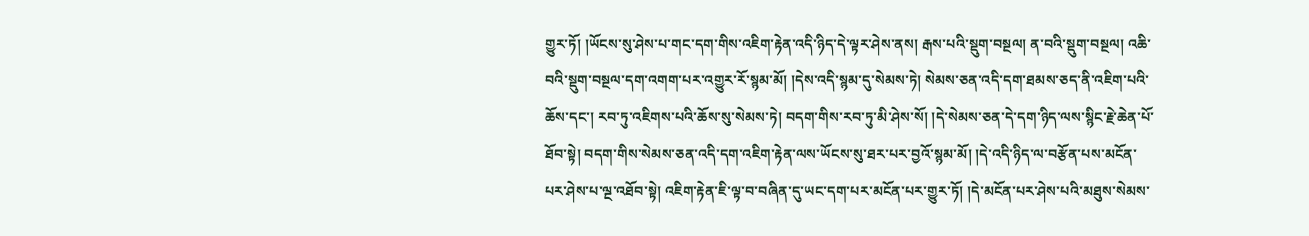གྱུར་ཏོ། །ཡོངས་སུ་ཤེས་པ་གང་དག་གིས་འཇིག་རྟེན་འདི་ཉིད་དེ་ལྟར་ཤེས་ནས། རྒས་པའི་སྡུག་བསྔལ། ན་བའི་སྡུག་བསྔལ། འཆི་བའི་སྡུག་བསྔལ་དག་འགག་པར་འགྱུར་རོ་སྙམ་མོ། །དེས་འདི་སྙམ་དུ་སེམས་ཏེ། སེམས་ཅན་འདི་དག་ཐམས་ཅད་ནི་འཇིག་པའི་ཆོས་དང་། རབ་ཏུ་འཇིགས་པའི་ཆོས་སུ་སེམས་ཏེ། བདག་གིས་རབ་ཏུ་མི་ཤེས་སོ། །དེ་སེམས་ཅན་དེ་དག་ཉིད་ལས་སྙིང་རྗེ་ཆེན་པོ་ཐོབ་སྟེ། བདག་གིས་སེམས་ཅན་འདི་དག་འཇིག་རྟེན་ལས་ཡོངས་སུ་ཐར་པར་བྱའོ་སྙམ་མོ། །དེ་འདི་ཉིད་ལ་བརྩོན་པས་མངོན་པར་ཤེས་པ་ལྔ་འཐོབ་སྟེ། འཇིག་རྟེན་ཇི་ལྟ་བ་བཞིན་དུ་ཡང་དག་པར་མངོན་པར་གྱུར་ཏོ། །དེ་མངོན་པར་ཤེས་པའི་མཐུས་སེམས་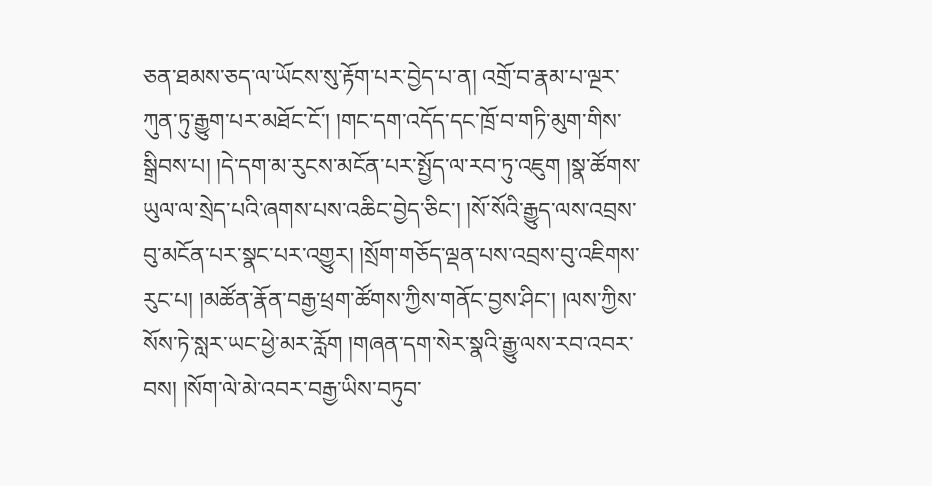ཅན་ཐམས་ཅད་ལ་ཡོངས་སུ་རྟོག་པར་བྱེད་པ་ན། འགྲོ་བ་རྣམ་པ་ལྔར་ཀུན་ཏུ་རྒྱུག་པར་མཐོང་ངོ་། །གང་དག་འདོད་དང་ཁྲོ་བ་གཏི་མུག་གིས་སྒྲིབས་པ། །དེ་དག་མ་རུངས་མངོན་པར་སྤྱོད་ལ་རབ་ཏུ་འཇུག །སྣ་ཚོགས་ཡུལ་ལ་སྲེད་པའི་ཞགས་པས་འཆིང་བྱེད་ཅིང་། །སོ་སོའི་རྒྱུད་ལས་འབྲས་བུ་མངོན་པར་སྣང་པར་འགྱུར། །སྲོག་གཅོད་ལྡན་པས་འབྲས་བུ་འཇིགས་རུང་པ། །མཚོན་རྣོན་བརྒྱ་ཕྲག་ཚོགས་ཀྱིས་གནོང་བྱས་ཤིང་། །ལས་ཀྱིས་སོས་ཏེ་སླར་ཡང་ཕྱེ་མར་རློག །གཞན་དག་སེར་སྣའི་རྒྱུ་ལས་རབ་འབར་བས། །སོག་ལེ་མེ་འབར་བརྒྱ་ཡིས་བཏུབ་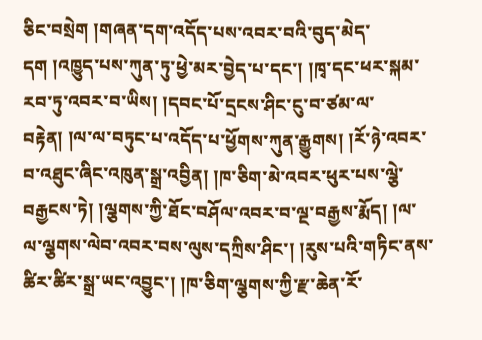ཅིང་བསྲེག །གཞན་དག་འདོད་པས་འབར་བའི་བུད་མེད་དག །འཁྱུད་པས་ཀུན་ཏུ་ཕྱེ་མར་བྱེད་པ་དང་། །ཁྭ་དང་ཕར་སྐམ་རབ་ཏུ་འབར་བ་ཡིས། །དབང་པོ་དྲངས་ཤིང་ངུ་བ་ཙམ་ལ་བརྟེན། །ལ་ལ་བཏུང་པ་འདོད་པ་ཕྱོགས་ཀུན་རྒྱུགས། །རོ་ཉེ་འབར་བ་འཐུང་ཞིང་འཁུན་སྒྲ་འབྱིན། །ཁ་ཅིག་མེ་འབར་ཕུར་པས་ལྕེ་བརྒྱངས་ཏེ། །ལྕགས་ཀྱི་ཐོང་བཤོལ་འབར་བ་ལྔ་བརྒྱས་རྨོད། །ལ་ལ་ལྕགས་ལེབ་འབར་བས་ལུས་དཀྲིས་ཤིང་། །རུས་པའི་གཏིང་ནས་ཚིར་ཚིར་སྒྲ་ཡང་འབྱུང་། །ཁ་ཅིག་ལྕགས་ཀྱི་རྫ་ཆེན་རོ་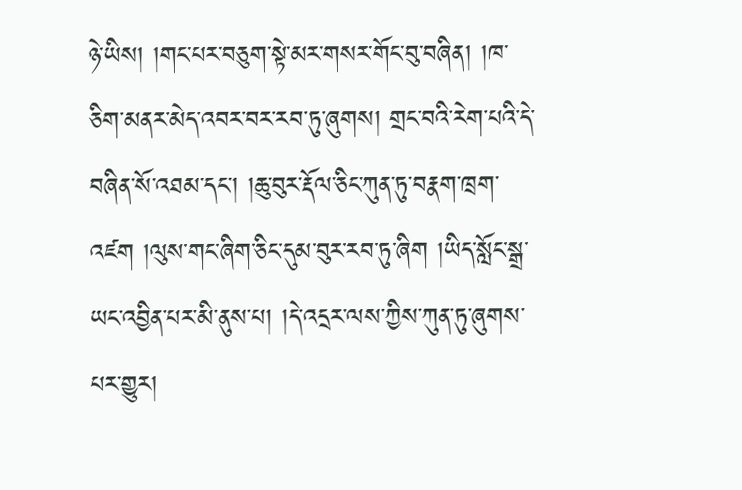ཉེ་ཡིས། །གང་པར་བཅུག་སྟེ་མར་གསར་གོང་བུ་བཞིན། །ཁ་ཅིག་མནར་མེད་འབར་བར་རབ་ཏུ་ཞུགས། གྲང་བའི་རེག་པའི་དེ་བཞིན་སོ་འཐམ་དང་། །ཆུ་བུར་རྡོལ་ཅིང་ཀུན་ཏུ་བརྣག་ཁྲག་འཛག །ལུས་གང་ཞིག་ཅིང་དུམ་བུར་རབ་ཏུ་ཞིག །ཡིད་སློང་སྒྲ་ཡང་འབྱིན་པར་མི་ནུས་པ། །དེ་འདྲར་ལས་ཀྱིས་ཀུན་ཏུ་ཞུགས་པར་གྱུར།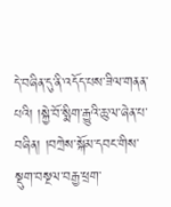དེ་བཞིན་དུ་ནི་འདོད་པས་ཟིལ་གནན་པའི། །སྐྱེ་བོ་སྨིག་རྒྱུའི་ཆུ་ལ་ཞེན་པ་བཞིན། །བཀྲེས་སྐོམ་དབང་གིས་སྡུག་བསྔལ་བརྒྱ་ཕྲག་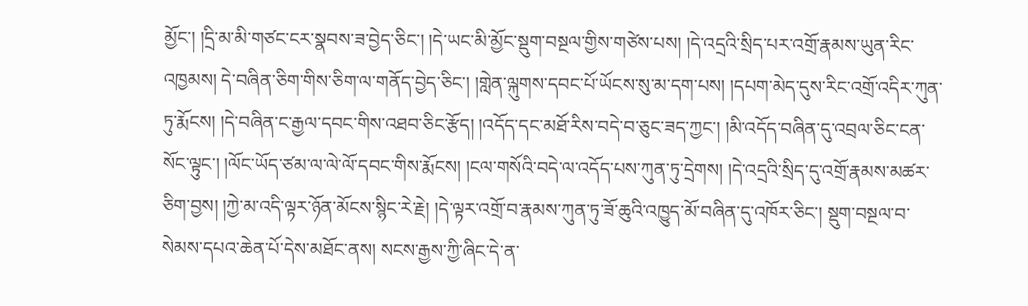མྱོང་། །དྲི་མ་མི་གཙང་ངར་སྣབས་ཟ་བྱེད་ཅིང་། །དེ་ཡང་མི་མྱོང་སྡུག་བསྔལ་གྱིས་གཙེས་པས། །དེ་འདྲའི་སྲིད་པར་འགྲོ་རྣམས་ཡུན་རིང་འཁྱམས། དེ་བཞིན་ཅིག་གིས་ཅིག་ལ་གནོད་བྱེད་ཅིང་། །གླེན་ལྐུགས་དབང་པོ་ཡོངས་སུ་མ་དག་པས། །དཔག་མེད་དུས་རིང་འགྲོ་འདིར་ཀུན་ཏུ་རྨོངས། །དེ་བཞིན་ང་རྒྱལ་དབང་གིས་འཐབ་ཅིང་རྩོད། །འདོད་དང་མཐོ་རིས་བདེ་བ་ཅུང་ཟད་ཀྱང་། །མི་འདོད་བཞིན་དུ་འབྲལ་ཅིང་ངན་སོང་ལྟུང་། །ལོང་ཡོད་ཙམ་ལ་ལེ་ལོ་དབང་གིས་རྨོངས། །ངལ་གསོའི་བདེ་ལ་འདོད་པས་ཀུན་ཏུ་དྲེགས། །དེ་འདྲའི་སྲིད་དུ་འགྲོ་རྣམས་མཚར་ཅིག་བྱས། །ཀྱེ་མ་འདི་ལྟར་ཉོན་མོངས་སྙིང་རེ་རྗེ། །དེ་ལྟར་འགྲོ་བ་རྣམས་ཀུན་ཏུ་ཟོ་ཆུའི་འཁྱུད་མོ་བཞིན་དུ་འཁོར་ཅིང་། སྡུག་བསྔལ་བ་སེམས་དཔའ་ཆེན་པོ་དེས་མཐོང་ནས། སངས་རྒྱས་ཀྱི་ཞིང་དེ་ན་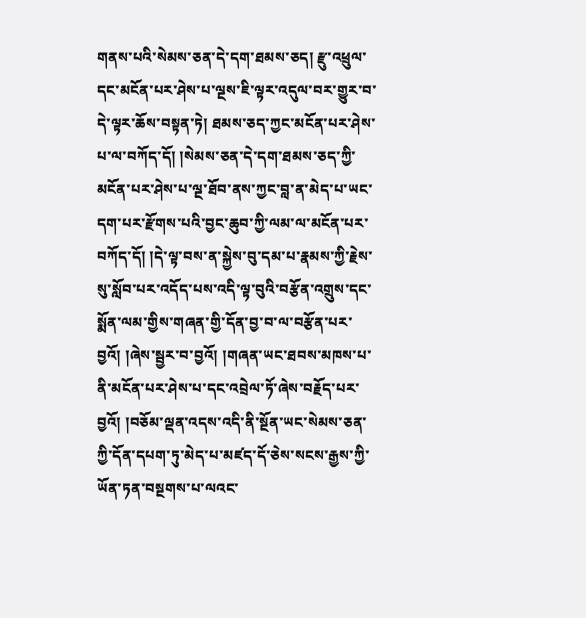གནས་པའི་སེམས་ཅན་དེ་དག་ཐམས་ཅད། རྫུ་འཕྲུལ་དང་མངོན་པར་ཤེས་པ་ལྔས་ཇི་ལྟར་འདུལ་བར་གྱུར་བ་དེ་ལྟར་ཆོས་བསྟན་ཏེ། ཐམས་ཅད་ཀྱང་མངོན་པར་ཤེས་པ་ལ་བཀོད་དོ། །སེམས་ཅན་དེ་དག་ཐམས་ཅད་ཀྱི་མངོན་པར་ཤེས་པ་ལྔ་ཐོབ་ནས་ཀྱང་བླ་ན་མེད་པ་ཡང་དག་པར་རྫོགས་པའི་བྱང་ཆུབ་ཀྱི་ལམ་ལ་མངོན་པར་བཀོད་དོ། །དེ་ལྟ་བས་ན་སྐྱེས་བུ་དམ་པ་རྣམས་ཀྱི་རྗེས་སུ་སློབ་པར་འདོད་པས་འདི་ལྟ་བུའི་བརྩོན་འགྲུས་དང་སྨོན་ལམ་གྱིས་གཞན་གྱི་དོན་བྱ་བ་ལ་བརྩོན་པར་བྱའོ། །ཞེས་སྦྱར་བ་བྱའོ། །གཞན་ཡང་ཐབས་མཁས་པ་ནི་མངོན་པར་ཤེས་པ་དང་འབྲེལ་ཏོ་ཞེས་བརྗོད་པར་བྱའོ། །བཅོམ་ལྡན་འདས་འདི་ནི་སྔོན་ཡང་སེམས་ཅན་ཀྱི་དོན་དཔག་ཏུ་མེད་པ་མཛད་དོ་ཅེས་སངས་རྒྱས་ཀྱི་ཡོན་ཏན་བསྔགས་པ་ལའང་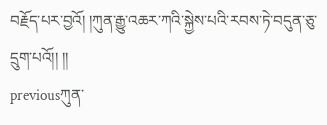བརྗོད་པར་བྱའོ། །ཀུན་རྒྱུ་འཆར་ཀའི་སྐྱེས་པའི་རབས་ཏེ་བདུན་ཅུ་དྲུག་པའོ།། །།
previousཀུན་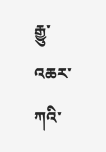རྒྱུ་འཆར་ཀའི་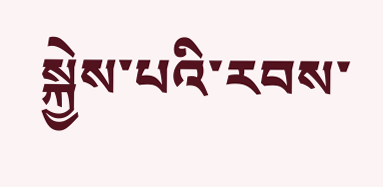སྐྱེས་པའི་རབས་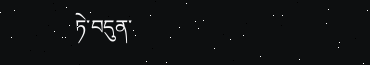ཏེ་བདུན་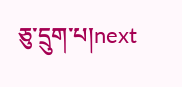ཅུ་དྲུག་པ།next